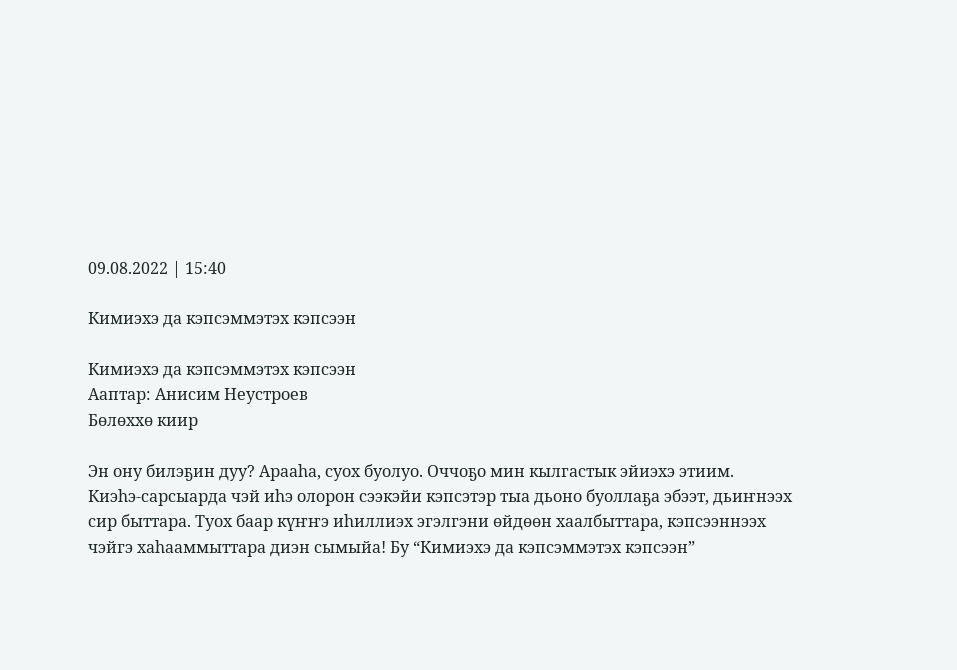09.08.2022 | 15:40

Кимиэхэ да кэпсэммэтэх кэпсээн

Кимиэхэ да кэпсэммэтэх кэпсээн
Ааптар: Анисим Неустроев
Бөлөххө киир

Эн ону билэҕин дуу? Арааһа, суох буолуо. Оччоҕо мин кылгастык эйиэхэ этиим.
Киэһэ-сарсыарда чэй иһэ олорон сээкэйи кэпсэтэр тыа дьоно буоллаҕа эбээт, дьиҥнээх сир быттара. Туох баар күҥҥэ иһиллиэх эгэлгэни өйдөөн хаалбыттара, кэпсээннээх чэйгэ хаһааммыттара диэн сымыйа! Бу “Кимиэхэ да кэпсэммэтэх кэпсээн”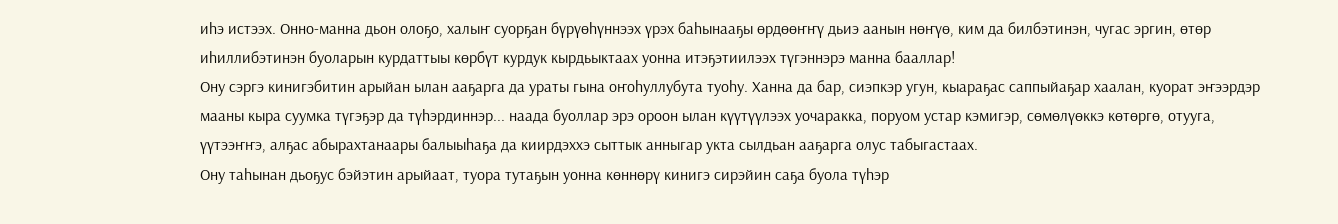иһэ истээх. Онно-манна дьон олоҕо, халыҥ суорҕан бүрүөһүннээх үрэх баһынааҕы өрдөөҥҥү дьиэ аанын нөҥүө, ким да билбэтинэн, чугас эргин, өтөр иһиллибэтинэн буоларын курдаттыы көрбүт курдук кырдьыктаах уонна итэҕэтиилээх түгэннэрэ манна бааллар!
Ону сэргэ кинигэбитин арыйан ылан ааҕарга да ураты гына оҥоһуллубута туоһу. Ханна да бар, сиэпкэр угун, кыараҕас саппыйаҕар хаалан, куорат эҥээрдэр мааны кыра суумка түгэҕэр да түһэрдиннэр... наада буоллар эрэ ороон ылан күүтүүлээх уочаракка, поруом устар кэмигэр, сөмөлүөккэ көтөргө, отууга, үүтээҥҥэ, алҕас абырахтанаары балыыһаҕа да киирдэххэ сыттык анныгар укта сылдьан ааҕарга олус табыгастаах.
Ону таһынан дьоҕус бэйэтин арыйаат, туора тутаҕын уонна көннөрү кинигэ сирэйин саҕа буола түһэр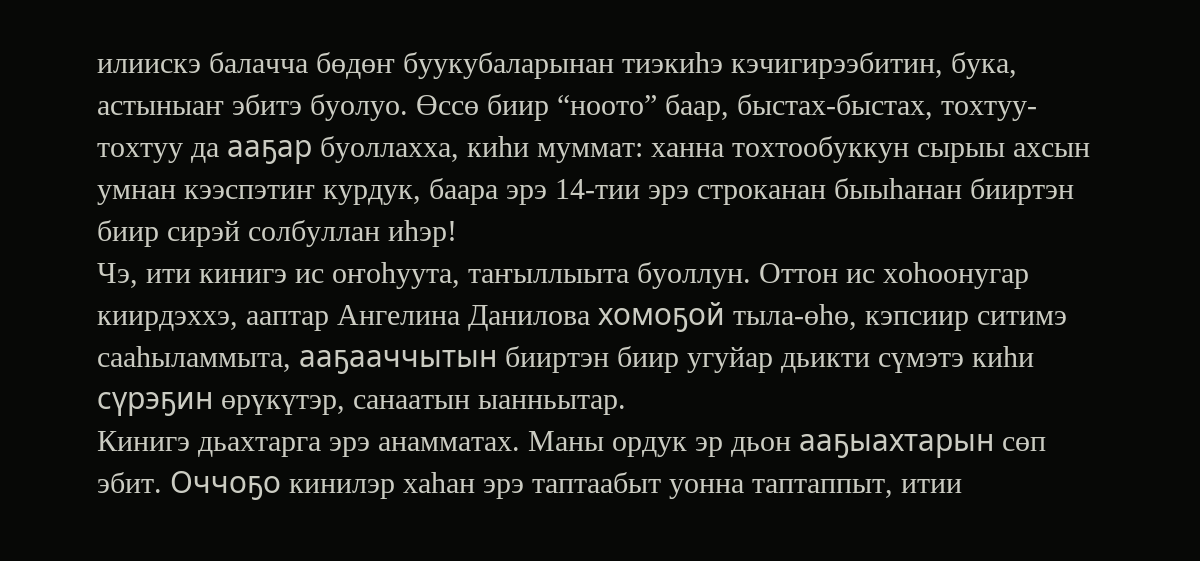илиискэ балачча бөдөҥ буукубаларынан тиэкиһэ кэчигирээбитин, бука, астыныаҥ эбитэ буолуо. Өссө биир “ноото” баар, быстах-быстах, тохтуу-тохтуу да ааҕар буоллахха, киһи муммат: ханна тохтообуккун сырыы ахсын умнан кээспэтиҥ курдук, баара эрэ 14-тии эрэ строканан быыһанан бииртэн биир сирэй солбуллан иһэр!
Чэ, ити кинигэ ис оҥоһуута, таҥыллыыта буоллун. Оттон ис хоһоонугар киирдэххэ, ааптар Ангелина Данилова хомоҕой тыла-өһө, кэпсиир ситимэ сааһыламмыта, ааҕааччытын бииртэн биир угуйар дьикти сүмэтэ киһи сүрэҕин өрүкүтэр, санаатын ыанньытар.
Кинигэ дьахтарга эрэ анамматах. Маны ордук эр дьон ааҕыахтарын сөп эбит. Оччоҕо кинилэр хаһан эрэ таптаабыт уонна таптаппыт, итии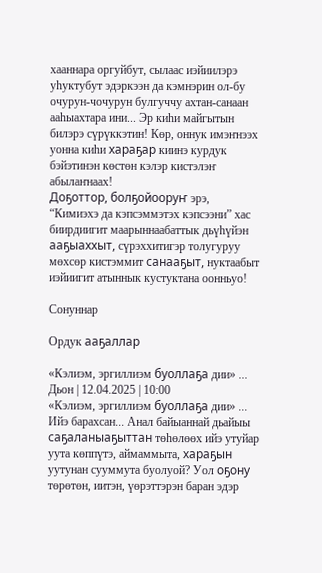хааннара оргуйбут, сылаас иэйиилэрэ уһуктубут эдэркээн да кэмнэрин ол-бу очурун-чочурун булгуччу ахтан-санаан ааһыахтара ини... Эр киһи майгытын билэрэ сүрүккэтин! Көр, оннук имэҥнээх уонна киһи хараҕар киинэ курдук бэйэтинэн көстөн кэлэр кистэлэҥ абылаҥнаах!
Доҕоттор, болҕойооруҥ эрэ, “Кимиэхэ да кэпсэммэтэх кэпсээни” хас биирдиигит маарыннаабаттык дьүһүйэн ааҕыаххыт, сүрэххитигэр толугуруу мөхсөр кистэммит санааҕыт, нуктаабыт иэйиигит атыннык кустуктана оонньуо!

Сонуннар

Ордук ааҕаллар

«Кэлиэм, эргиллиэм буоллаҕа дии» ...
Дьон | 12.04.2025 | 10:00
«Кэлиэм, эргиллиэм буоллаҕа дии» ...
Ийэ барахсан... Анал байыаннай дьайыы саҕаланыаҕыттан төһөлөөх ийэ утуйар уута көппүтэ, аймаммыта, хараҕын уутунан сууммута буолуой? Уол оҕону төрөтөн, иитэн, үөрэттэрэн баран эдэр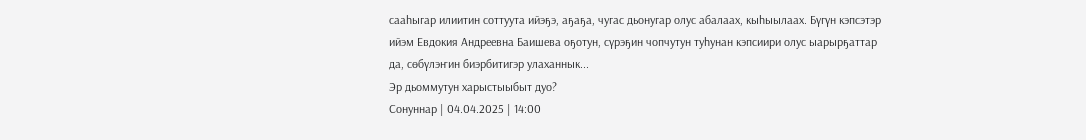сааһыгар илиитин соттуута ийэҕэ, аҕаҕа, чугас дьонугар олус абалаах, кыһыылаах. Бүгүн кэпсэтэр ийэм Евдокия Андреевна Баишева оҕотун, сүрэҕин чопчутун туһунан кэпсиири олус ыарырҕаттар да, сөбүлэҥин биэрбитигэр улаханнык...
Эр дьоммутун харыстыыбыт дуо?
Сонуннар | 04.04.2025 | 14:00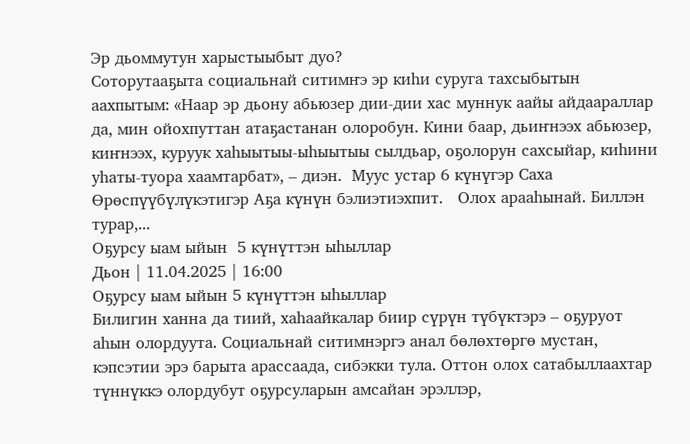Эр дьоммутун харыстыыбыт дуо?
Соторутааҕыта социальнай ситимҥэ эр киһи суруга тахсыбытын аахпытым: «Наар эр дьону абьюзер дии-дии хас муннук аайы айдаараллар да, мин ойохпуттан атаҕастанан олоробун. Кини баар, дьиҥнээх абьюзер, киҥнээх, куруук хаһыытыы-ыһыытыы сылдьар, оҕолорун сахсыйар, киһини уһаты-туора хаамтарбат», – диэн.  Муус устар 6 күнүгэр Саха Өрөспүүбүлүкэтигэр Аҕа күнүн бэлиэтиэхпит.   Олох арааһынай. Биллэн турар,...
Оҕурсу ыам ыйын  5 күнүттэн ыһыллар
Дьон | 11.04.2025 | 16:00
Оҕурсу ыам ыйын 5 күнүттэн ыһыллар
Билигин ханна да тиий, хаһаайкалар биир сүрүн түбүктэрэ – оҕуруот аһын олордуута. Социальнай ситимнэргэ анал бөлөхтөргө мустан, кэпсэтии эрэ барыта арассаада, сибэкки тула. Оттон олох сатабыллаахтар түннүккэ олордубут оҕурсуларын амсайан эрэллэр,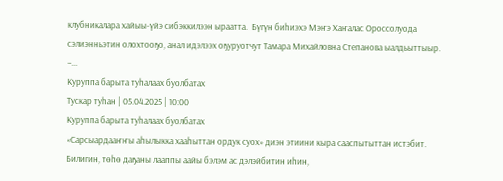клубникалара хайыы-үйэ сибэккилээн ыраатта.  Бүгүн биһиэхэ Мэҥэ Хаҥалас Ороссолуода сэлиэнньэтин олохтооҕо, анал идэлээх оҕуруотчут Тамара Михайловна Степанова ыалдьыттыыр.   –...
Куруппа барыта туһалаах буолбатах
Тускар туһан | 05.04.2025 | 10:00
Куруппа барыта туһалаах буолбатах
«Сарсыардааҥҥы аһылыкка хааһыттан ордук суох» диэн этиини кыра сааспытыттан истэбит. Билигин, төһө даҕаны лааппы аайы бэлэм ас дэлэйбитин иһин,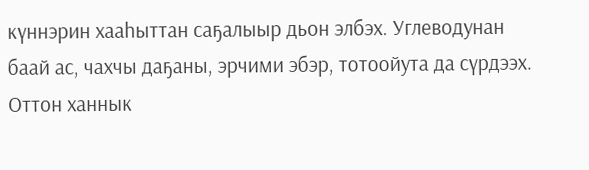күннэрин хааһыттан саҕалыыр дьон элбэх. Углеводунан баай ас, чахчы даҕаны, эрчими эбэр, тотоойута да сүрдээх. Оттон ханнык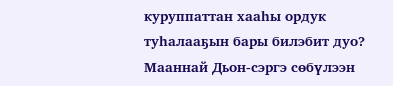куруппаттан хааһы ордук туһалааҕын бары билэбит дуо?   Мааннай Дьон-сэргэ сөбүлээн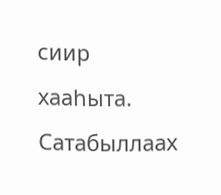сиир хааһыта. Сатабыллаах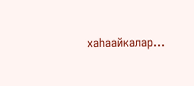хаһаайкалар...